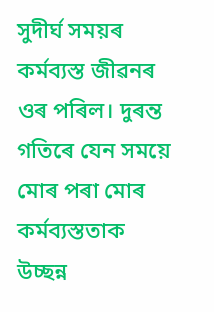সুদীৰ্ঘ সময়ৰ কৰ্মব্যস্ত জীৱনৰ ওৰ পৰিল। দুৰন্ত গতিৰে যেন সময়ে মোৰ পৰা মোৰ কৰ্মব্যস্ততাক উচ্ছন্ন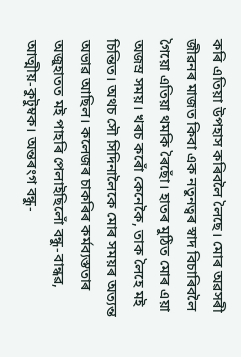কৰি এতিয়া উপহাস কৰিবলৈ লৈছে। মোৰ অৱসৰী জীৱনৰ মাজত কিবা এক নতুনত্বৰ স্বাদ বিচাৰিবলৈ গৈয়ো এতিয়া থমকি ৰৈছোঁ। হাতৰ মুঠিত মোৰ এয়া অজস্ৰ সময়। খৰচ কৰোঁ কেনেকৈ, তাক লৈহে মই চিন্তিত। অথচ সৌ সিদিনালৈকে মোৰ সময়ৰ অত্যন্ত অভাৱ আছিল। কলেজৰ চাকৰিৰ কৰ্মব্যস্ততাৰ অজুহাতত মই পাহৰি পেলাইছিলোঁ বন্ধু-বান্ধৱ, আত্মীয়-কুটুম্বক। অন্তৰংগ বন্ধু-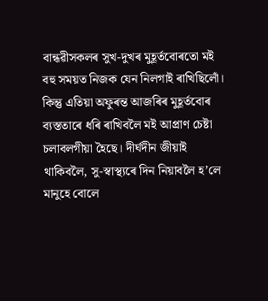বান্ধৱীসকলৰ সুখ-দুখৰ মুহূৰ্তবোৰতো মই বহু সময়ত নিজক যেন নিলগাই ৰাখিছিলোঁ। কিন্তু এতিয়া অফুৰন্ত আজৰিৰ মুহূৰ্তবোৰ ব্যস্ততাৰে ধৰি ৰাখিবলৈ মই আপ্ৰাণ চেষ্টা চলাবলগীয়া হৈছে। দীৰ্ঘদীন জীয়াই থাকিবলৈ, সু-স্বাস্থ্যৰে দিন নিয়াবলৈ হ’লে মানুহে বোলে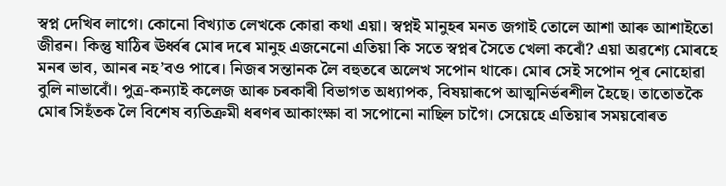স্বপ্ন দেখিব লাগে। কোনো বিখ্যাত লেখকে কোৱা কথা এয়া। স্বপ্নই মানুহৰ মনত জগাই তোলে আশা আৰু আশাইতো জীৱন। কিন্তু ষাঠিৰ ঊৰ্ধ্বৰ মোৰ দৰে মানুহ এজনেনো এতিয়া কি সতে স্বপ্নৰ সৈতে খেলা কৰোঁ? এয়া অৱশ্যে মোৰহে মনৰ ভাব, আনৰ নহ’বও পাৰে। নিজৰ সন্তানক লৈ বহুতৰে অলেখ সপোন থাকে। মোৰ সেই সপোন পূৰ নোহোৱা বুলি নাভাবোঁ। পুত্ৰ-কন্যাই কলেজ আৰু চৰকাৰী বিভাগত অধ্যাপক, বিষয়াৰূপে আত্মনিৰ্ভৰশীল হৈছে। তাতোতকৈ মোৰ সিহঁতক লৈ বিশেষ ব্যতিক্ৰমী ধৰণৰ আকাংক্ষা বা সপোনো নাছিল চাগৈ। সেয়েহে এতিয়াৰ সময়বোৰত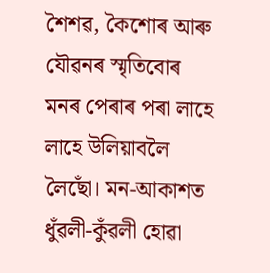শৈশৱ, কৈশোৰ আৰু যৌৱনৰ স্মৃতিবোৰ মনৰ পেৰাৰ পৰা লাহে লাহে উলিয়াবলৈ লৈছোঁ। মন-আকাশত ধুঁৱলী-কুঁৱলী হোৱা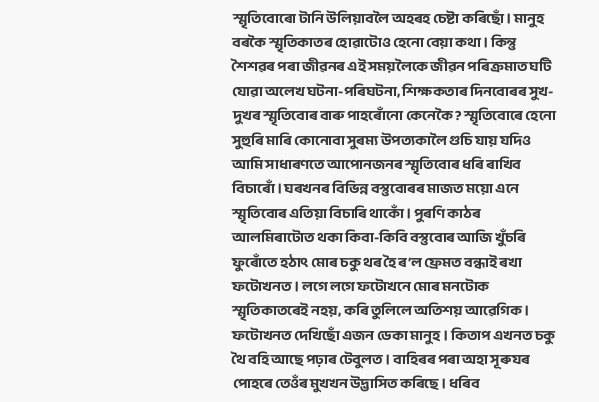স্মৃতিবোৰো টানি উলিয়াবলৈ অহৰহ চেষ্টা কৰিছোঁ। মানুহ বৰকৈ স্মৃতিকাতৰ হোৱাটোও হেনো বেয়া কথা। কিন্তু শৈশৱৰ পৰা জীৱনৰ এই সময়লৈকে জীৱন পৰিক্ৰমাত ঘটি যোৱা অলেখ ঘটনা-পৰিঘটনা, শিক্ষকতাৰ দিনবোৰৰ সুখ-দুখৰ স্মৃতিবোৰ বাৰু পাহৰোঁনো কেনেকৈ? স্মৃতিবোৰে হেনো সুহুৰি মাৰি কোনোবা সুৰম্য উপত্যকালৈ গুচি যায় যদিও আমি সাধাৰণতে আপোনজনৰ স্মৃতিবোৰ ধৰি ৰাখিব বিচাৰোঁ। ঘৰখনৰ বিভিন্ন বস্তুবোৰৰ মাজত ময়ো এনে স্মৃতিবোৰ এতিয়া বিচাৰি থাকোঁ। পুৰণি কাঠৰ আলমিৰাটোত থকা কিবা-কিবি বস্তুবোৰ আজি খুঁচৰি ফুৰোঁতে হঠাৎ মোৰ চকু থৰ হৈ ৰ’ল ফ্ৰেমত বন্ধাই ৰখা ফটোখনত। লগে লগে ফটোখনে মোৰ মনটোক স্মৃতিকাতৰেই নহয়, কৰি তুলিলে অতিশয় আৱেগিক। ফটোখনত দেখিছোঁ এজন ডেকা মানুহ। কিতাপ এখনত চকু থৈ বহি আছে পঢ়াৰ টেবুলত। বাহিৰৰ পৰা অহা সূৰুযৰ পোহৰে তেওঁৰ মুখখন উদ্ভাসিত কৰিছে। ধৰিব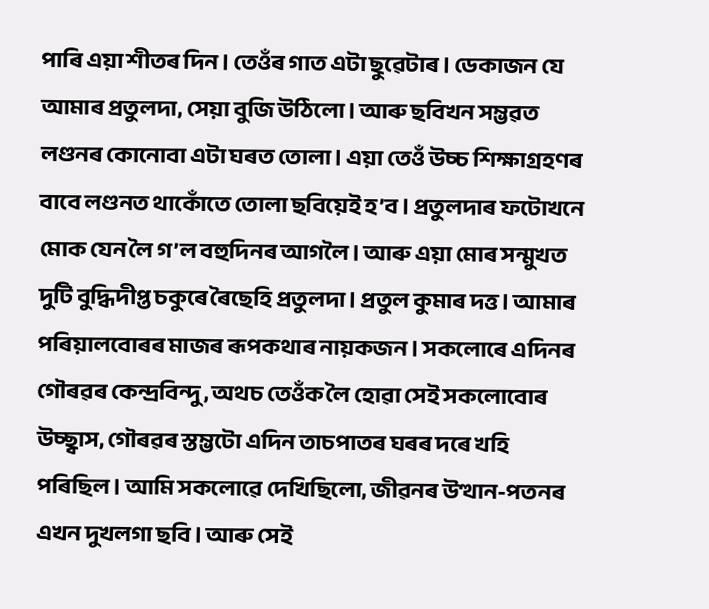পাৰি এয়া শীতৰ দিন। তেওঁৰ গাত এটা ছুৱেটাৰ। ডেকাজন যে আমাৰ প্ৰতুলদা, সেয়া বুজি উঠিলো। আৰু ছবিখন সম্ভৱত লণ্ডনৰ কোনোবা এটা ঘৰত তোলা। এয়া তেওঁ উচ্চ শিক্ষাগ্ৰহণৰ বাবে লণ্ডনত থাকোঁতে তোলা ছবিয়েই হ’ব। প্ৰতুলদাৰ ফটোখনে মোক যেন লৈ গ’ল বহুদিনৰ আগলৈ। আৰু এয়া মোৰ সন্মুখত দুটি বুদ্ধিদীপ্ত চকুৰে ৰৈছেহি প্ৰতুলদা। প্ৰতুল কুমাৰ দত্ত। আমাৰ পৰিয়ালবোৰৰ মাজৰ ৰূপকথাৰ নায়কজন। সকলোৰে এদিনৰ গৌৰৱৰ কেন্দ্ৰবিন্দু, অথচ তেওঁক লৈ হোৱা সেই সকলোবোৰ উচ্ছ্বাস, গৌৰৱৰ স্তম্ভটো এদিন তাচপাতৰ ঘৰৰ দৰে খহি পৰিছিল। আমি সকলোৱে দেখিছিলো, জীৱনৰ উত্থান-পতনৰ এখন দুখলগা ছবি। আৰু সেই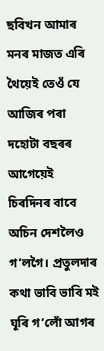ছবিখন আমাৰ মনৰ মাজত এৰি থৈয়েই তেওঁ যে আজিৰ পৰা দহোটা বছৰৰ আগেয়েই চিৰদিনৰ বাবে অচিন দেশলৈও গ’লগৈ। প্ৰতুলদাৰ কথা ভাবি ভাবি মই ঘূৰি গ’লোঁ আগৰ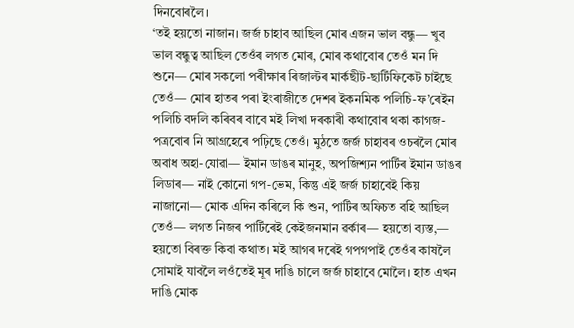দিনবোৰলৈ।
‘তই হয়তো নাজান। জৰ্জ চাহাব আছিল মোৰ এজন ভাল বন্ধু— খুব ভাল বন্ধুত্ব আছিল তেওঁৰ লগত মোৰ, মোৰ কথাবোৰ তেওঁ মন দি শুনে— মোৰ সকলো পৰীক্ষাৰ ৰিজাল্টৰ মাৰ্কছীট-ছাৰ্টিফিকেট চাইছে তেওঁ— মোৰ হাতৰ পৰা ইংৰাজীতে দেশৰ ইকনমিক পলিচি-ফ’ৰেইন পলিচি বদলি কৰিবৰ বাবে মই লিখা দৰকাৰী কথাবোৰ থকা কাগজ-পত্ৰবোৰ নি আগ্ৰহেৰে পঢ়িছে তেওঁ। মুঠতে জৰ্জ চাহাবৰ ওচৰলৈ মোৰ অবাধ অহা-যোৱা— ইমান ডাঙৰ মানুহ, অপজিশ্যন পাৰ্টিৰ ইমান ডাঙৰ লিডাৰ— নাই কোনো গপ-ভেম, কিন্তু এই জৰ্জ চাহাবেই কিয় নাজানো— মোক এদিন কৰিলে কি শুন, পাৰ্টিৰ অফিচত বহি আছিল তেওঁ— লগত নিজৰ পাৰ্টিৰেই কেইজনমান ৱৰ্কাৰ— হয়তো ব্যস্ত,— হয়তো বিৰক্ত কিবা কথাত। মই আগৰ দৰেই গপগপাই তেওঁৰ কাষলৈ সোমাই যাবলৈ লওঁতেই মূৰ দাঙি চালে জৰ্জ চাহাবে মোলৈ। হাত এখন দাঙি মোক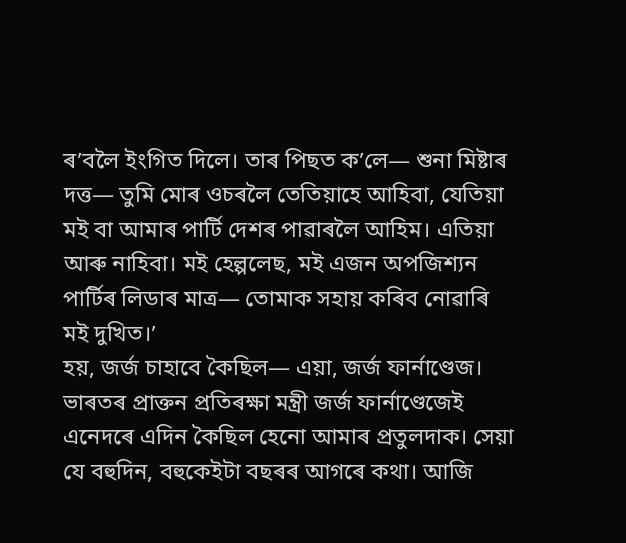ৰ’বলৈ ইংগিত দিলে। তাৰ পিছত ক’লে— শুনা মিষ্টাৰ দত্ত— তুমি মোৰ ওচৰলৈ তেতিয়াহে আহিবা, যেতিয়া মই বা আমাৰ পাৰ্টি দেশৰ পাৱাৰলৈ আহিম। এতিয়া আৰু নাহিবা। মই হেল্পলেছ, মই এজন অপজিশ্যন পাৰ্টিৰ লিডাৰ মাত্ৰ— তোমাক সহায় কৰিব নোৱাৰি মই দুখিত।’
হয়, জৰ্জ চাহাবে কৈছিল— এয়া, জৰ্জ ফাৰ্নাণ্ডেজ। ভাৰতৰ প্ৰাক্তন প্ৰতিৰক্ষা মন্ত্ৰী জৰ্জ ফাৰ্নাণ্ডেজেই এনেদৰে এদিন কৈছিল হেনো আমাৰ প্ৰতুলদাক। সেয়া যে বহুদিন, বহুকেইটা বছৰৰ আগৰে কথা। আজি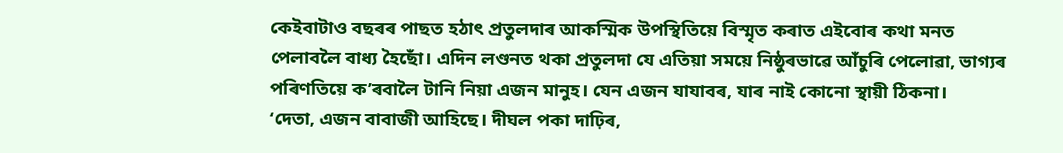কেইবাটাও বছৰৰ পাছত হঠাৎ প্ৰতুলদাৰ আকস্মিক উপস্থিতিয়ে বিস্মৃত কৰাত এইবোৰ কথা মনত পেলাবলৈ বাধ্য হৈছোঁ। এদিন লণ্ডনত থকা প্ৰতুলদা যে এতিয়া সময়ে নিষ্ঠুৰভাৱে আঁচুৰি পেলোৱা, ভাগ্যৰ পৰিণতিয়ে ক’ৰবালৈ টানি নিয়া এজন মানুহ। যেন এজন যাযাবৰ, যাৰ নাই কোনো স্থায়ী ঠিকনা।
‘দেতা, এজন বাবাজী আহিছে। দীঘল পকা দাঢ়িৰ,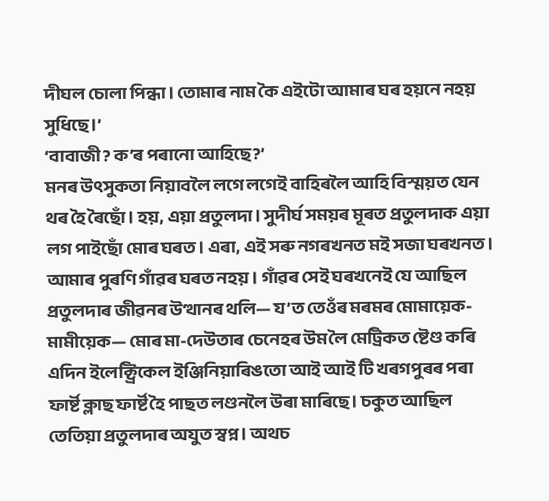দীঘল চোলা পিন্ধা। তোমাৰ নাম কৈ এইটো আমাৰ ঘৰ হয়নে নহয় সুধিছে।’
‘বাবাজী? ক’ৰ পৰানো আহিছে?’
মনৰ উৎসুকতা নিয়াবলৈ লগে লগেই বাহিৰলৈ আহি বিস্ময়ত যেন থৰ হৈ ৰৈছোঁ। হয়, এয়া প্ৰতুলদা। সুদীৰ্ঘ সময়ৰ মূৰত প্ৰতুলদাক এয়া লগ পাইছোঁ মোৰ ঘৰত। এৰা, এই সৰু নগৰখনত মই সজা ঘৰখনত। আমাৰ পুৰণি গাঁৱৰ ঘৰত নহয়। গাঁৱৰ সেই ঘৰখনেই যে আছিল প্ৰতুলদাৰ জীৱনৰ উত্থানৰ থলি— য’ত তেওঁৰ মৰমৰ মোমায়েক-মামীয়েক— মোৰ মা-দেউতাৰ চেনেহৰ উম লৈ মেট্ৰিকত ষ্টেণ্ড কৰি এদিন ইলেক্ট্ৰিকেল ইঞ্জিনিয়াৰিঙতো আই আই টি খৰগপুৰৰ পৰা ফাৰ্ষ্ট ক্লাছ ফাৰ্ষ্ট হৈ পাছত লণ্ডনলৈ উৰা মাৰিছে। চকুত আছিল তেতিয়া প্ৰতুলদাৰ অযুত স্বপ্ন। অথচ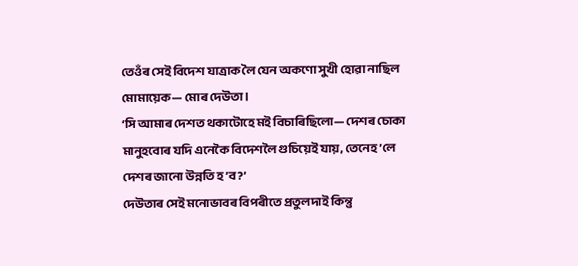তেওঁৰ সেই বিদেশ যাত্ৰাক লৈ যেন অকণো সুখী হোৱা নাছিল মোমায়েক— মোৰ দেউতা।
‘সি আমাৰ দেশত থকাটোহে মই বিচাৰিছিলো— দেশৰ চোকা মানুহবোৰ যদি এনেকৈ বিদেশলৈ গুচিয়েই যায়, তেনেহ’লে দেশৰ জানো উন্নতি হ’ব?’
দেউতাৰ সেই মনোভাবৰ বিপৰীতে প্ৰতুলদাই কিন্তু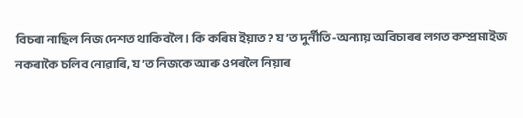বিচৰা নাছিল নিজ দেশত থাকিবলৈ। কি কৰিম ইয়াত? য’ত দুৰ্নীতি-অন্যায় অবিচাৰৰ লগত কম্প্ৰমাইজ নকৰাকৈ চলিব নোৱাৰি, য’ত নিজকে আৰু ওপৰলৈ নিয়াৰ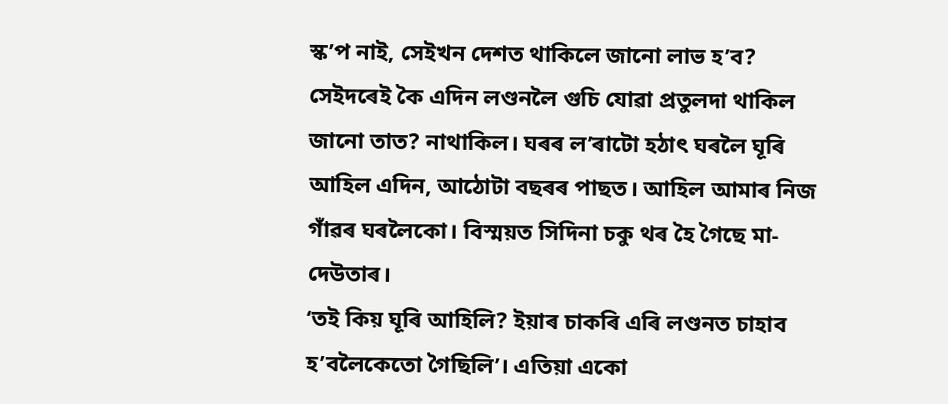স্ক’প নাই, সেইখন দেশত থাকিলে জানো লাভ হ’ব? সেইদৰেই কৈ এদিন লণ্ডনলৈ গুচি যোৱা প্ৰতুলদা থাকিল জানো তাত? নাথাকিল। ঘৰৰ ল’ৰাটো হঠাৎ ঘৰলৈ ঘূৰি আহিল এদিন, আঠোটা বছৰৰ পাছত। আহিল আমাৰ নিজ গাঁৱৰ ঘৰলৈকো। বিস্ময়ত সিদিনা চকু থৰ হৈ গৈছে মা-দেউতাৰ।
‘তই কিয় ঘূৰি আহিলি? ইয়াৰ চাকৰি এৰি লণ্ডনত চাহাব হ’বলৈকেতো গৈছিলি’। এতিয়া একো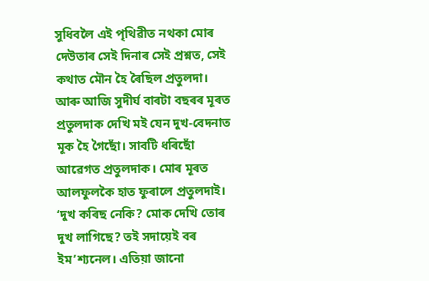সুধিবলৈ এই পৃথিৱীত নথকা মোৰ দেউতাৰ সেই দিনাৰ সেই প্ৰশ্নত, সেই কথাত মৌন হৈ ৰৈছিল প্ৰতুলদা। আৰু আজি সুদীৰ্ঘ বাৰটা বছৰৰ মূৰত প্ৰতুলদাক দেখি মই যেন দুখ-বেদনাত মূক হৈ গৈছোঁ। সাবটি ধৰিছোঁ আৱেগত প্ৰতুলদাক। মোৰ মূৰত আলফুলকৈ হাত ফুৰালে প্ৰতুলদাই।
‘দুখ কৰিছ নেকি? মোক দেখি তোৰ দুখ লাগিছে? তই সদায়েই বৰ ইম’শ্যনেল। এতিয়া জানো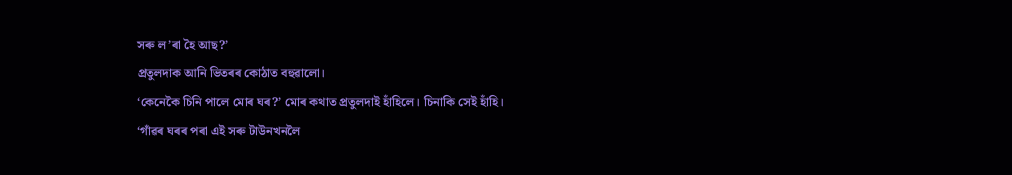সৰু ল’ৰা হৈ আছ?’
প্ৰতুলদাক আনি ভিতৰৰ কোঠাত বহুৱালো।
‘কেনেকৈ চিনি পালে মোৰ ঘৰ?’ মোৰ কথাত প্ৰতুলদাই হাঁহিলে। চিনাকি সেই হাঁহি।
‘গাঁৱৰ ঘৰৰ পৰা এই সৰু টাউনখনলৈ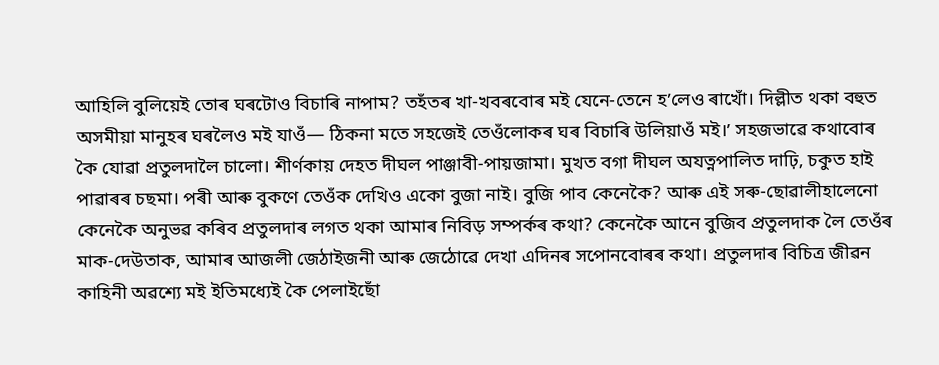আহিলি বুলিয়েই তোৰ ঘৰটোও বিচাৰি নাপাম? তহঁতৰ খা-খবৰবোৰ মই যেনে-তেনে হ’লেও ৰাখোঁ। দিল্লীত থকা বহুত অসমীয়া মানুহৰ ঘৰলৈও মই যাওঁ— ঠিকনা মতে সহজেই তেওঁলোকৰ ঘৰ বিচাৰি উলিয়াওঁ মই।’ সহজভাৱে কথাবোৰ কৈ যোৱা প্ৰতুলদালৈ চালো। শীৰ্ণকায় দেহত দীঘল পাঞ্জাবী-পায়জামা। মুখত বগা দীঘল অযত্নপালিত দাঢ়ি, চকুত হাই পাৱাৰৰ চছমা। পৰী আৰু বুকণে তেওঁক দেখিও একো বুজা নাই। বুজি পাব কেনেকৈ? আৰু এই সৰু-ছোৱালীহালেনো কেনেকৈ অনুভৱ কৰিব প্ৰতুলদাৰ লগত থকা আমাৰ নিবিড় সম্পৰ্কৰ কথা? কেনেকৈ আনে বুজিব প্ৰতুলদাক লৈ তেওঁৰ মাক-দেউতাক, আমাৰ আজলী জেঠাইজনী আৰু জেঠোৱে দেখা এদিনৰ সপোনবোৰৰ কথা। প্ৰতুলদাৰ বিচিত্ৰ জীৱন কাহিনী অৱশ্যে মই ইতিমধ্যেই কৈ পেলাইছোঁ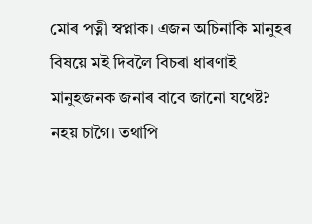মোৰ পত্নী স্বপ্নাক। এজন অচিনাকি মানুহৰ বিষয়ে মই দিবলৈ বিচৰা ধাৰণাই মানুহজনক জনাৰ বাবে জানো যথেষ্ট? নহয় চাগৈ। তথাপি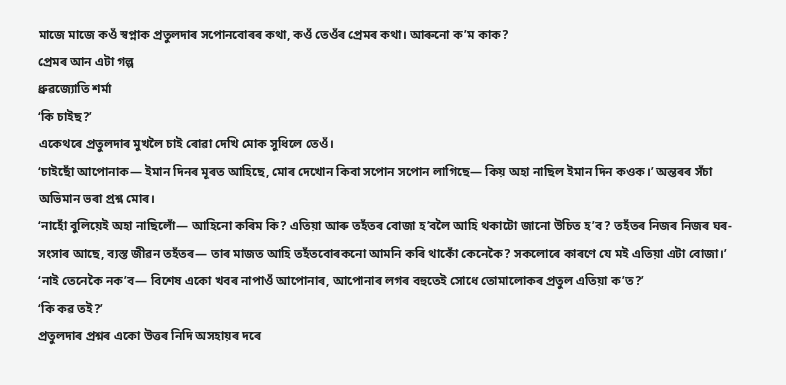মাজে মাজে কওঁ স্বপ্নাক প্ৰতুলদাৰ সপোনবোৰৰ কথা, কওঁ তেওঁৰ প্ৰেমৰ কথা। আৰুনো ক’ম কাক?
প্ৰেমৰ আন এটা গল্প
ধ্ৰুৱজ্যোতি শৰ্মা
‘কি চাইছ?’
একেথৰে প্ৰতুলদাৰ মুখলৈ চাই ৰোৱা দেখি মোক সুধিলে তেওঁ।
‘চাইছোঁ আপোনাক— ইমান দিনৰ মূৰত আহিছে, মোৰ দেখোন কিবা সপোন সপোন লাগিছে— কিয় অহা নাছিল ইমান দিন কওক।’ অন্তৰৰ সঁচা অভিমান ভৰা প্ৰশ্ন মোৰ।
‘নাহোঁ বুলিয়েই অহা নাছিলোঁ— আহিনো কৰিম কি? এতিয়া আৰু তহঁতৰ বোজা হ’বলৈ আহি থকাটো জানো উচিত হ’ব? তহঁতৰ নিজৰ নিজৰ ঘৰ-সংসাৰ আছে, ব্যস্ত জীৱন তহঁতৰ— তাৰ মাজত আহি তহঁতবোৰকনো আমনি কৰি থাকোঁ কেনেকৈ? সকলোৰে কাৰণে যে মই এতিয়া এটা বোজা।’
‘নাই তেনেকৈ নক’ব— বিশেষ একো খবৰ নাপাওঁ আপোনাৰ, আপোনাৰ লগৰ বহুতেই সোধে তোমালোকৰ প্ৰতুল এতিয়া ক’ত?’
‘কি কৱ তই?’
প্ৰতুলদাৰ প্ৰশ্নৰ একো উত্তৰ নিদি অসহায়ৰ দৰে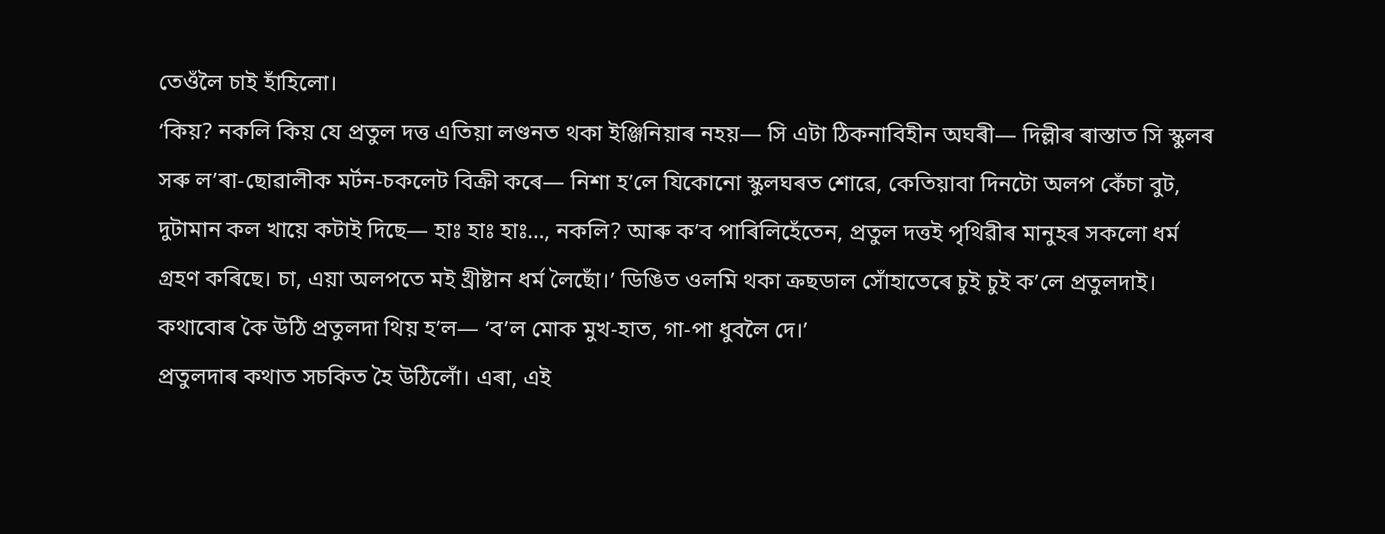তেওঁলৈ চাই হাঁহিলো।
‘কিয়? নকলি কিয় যে প্ৰতুল দত্ত এতিয়া লণ্ডনত থকা ইঞ্জিনিয়াৰ নহয়— সি এটা ঠিকনাবিহীন অঘৰী— দিল্লীৰ ৰাস্তাত সি স্কুলৰ সৰু ল’ৰা-ছোৱালীক মৰ্টন-চকলেট বিক্ৰী কৰে— নিশা হ’লে যিকোনো স্কুলঘৰত শোৱে, কেতিয়াবা দিনটো অলপ কেঁচা বুট, দুটামান কল খায়ে কটাই দিছে— হাঃ হাঃ হাঃ…, নকলি? আৰু ক’ব পাৰিলিহেঁতেন, প্ৰতুল দত্তই পৃথিৱীৰ মানুহৰ সকলো ধৰ্ম গ্ৰহণ কৰিছে। চা, এয়া অলপতে মই খ্ৰীষ্টান ধৰ্ম লৈছোঁ।’ ডিঙিত ওলমি থকা ক্ৰছডাল সোঁহাতেৰে চুই চুই ক’লে প্ৰতুলদাই। কথাবোৰ কৈ উঠি প্ৰতুলদা থিয় হ’ল— ‘ব’ল মোক মুখ-হাত, গা-পা ধুবলৈ দে।’
প্ৰতুলদাৰ কথাত সচকিত হৈ উঠিলোঁ। এৰা, এই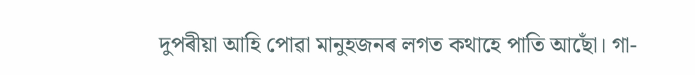দুপৰীয়া আহি পোৱা মানুহজনৰ লগত কথাহে পাতি আছোঁ। গা-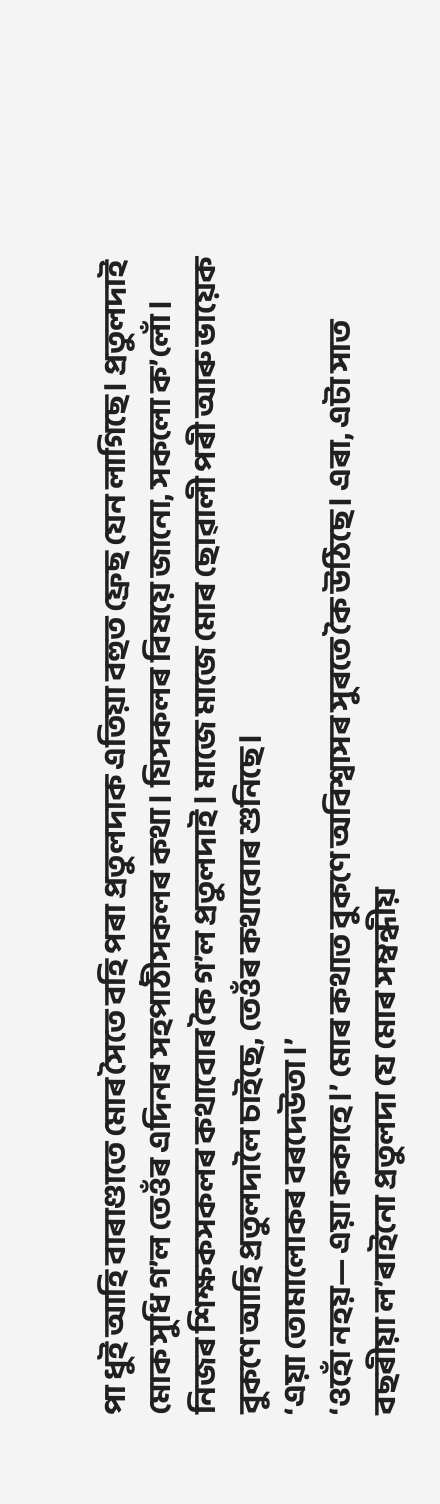পা ধুই আহি বাৰাণ্ডাতে মোৰ সৈতে বহি পৰা প্ৰতুলদাক এতিয়া বহুত ফ্ৰেছ যেন লাগিছে। প্ৰতুলদাই মোক সুধি গ’ল তেওঁৰ এদিনৰ সহপাঠীসকলৰ কথা। যিসকলৰ বিষয়ে জানো, সকলো ক’লোঁ। নিজৰ শিক্ষকসকলৰ কথাবোৰ কৈ গ’ল প্ৰতুলদাই। মাজে মাজে মোৰ ছোৱালী পৰী আৰু ভায়েক বুকণে আহি প্ৰতুলদালৈ চাইছে, তেওঁৰ কথাবোৰ শুনিছে।
‘এয়া তোমালোকৰ বৰদেউতা।’
‘ওহোঁ নহয়— এয়া ককাহে।’ মোৰ কথাত বুকণে অবিশ্বাসৰ সুৰতে কৈ উঠিছে। এৰা, এটা সাত বছৰীয়া ল’ৰাইনো প্ৰতুলদা যে মোৰ সম্বন্ধীয়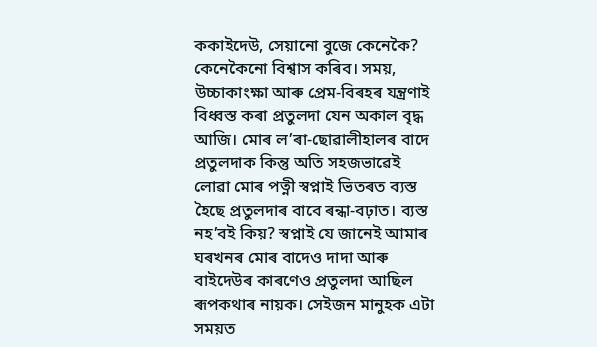ককাইদেউ, সেয়ানো বুজে কেনেকৈ? কেনেকৈনো বিশ্বাস কৰিব। সময়, উচ্চাকাংক্ষা আৰু প্ৰেম-বিৰহৰ যন্ত্ৰণাই বিধ্বস্ত কৰা প্ৰতুলদা যেন অকাল বৃদ্ধ আজি। মোৰ ল’ৰা-ছোৱালীহালৰ বাদে প্ৰতুলদাক কিন্তু অতি সহজভাৱেই লোৱা মোৰ পত্নী স্বপ্নাই ভিতৰত ব্যস্ত হৈছে প্ৰতুলদাৰ বাবে ৰন্ধা-বঢ়াত। ব্যস্ত নহ’বই কিয়? স্বপ্নাই যে জানেই আমাৰ ঘৰখনৰ মোৰ বাদেও দাদা আৰু বাইদেউৰ কাৰণেও প্ৰতুলদা আছিল ৰূপকথাৰ নায়ক। সেইজন মানুহক এটা সময়ত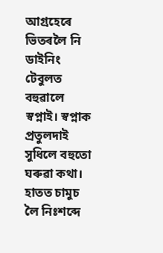আগ্ৰহেৰে ভিতৰলৈ নি ডাইনিং টেবুলত বহুৱালে স্বপ্নাই। স্বপ্নাক প্ৰতুলদাই সুধিলে বহুতো ঘৰুৱা কথা। হাতত চামুচ লৈ নিঃশব্দে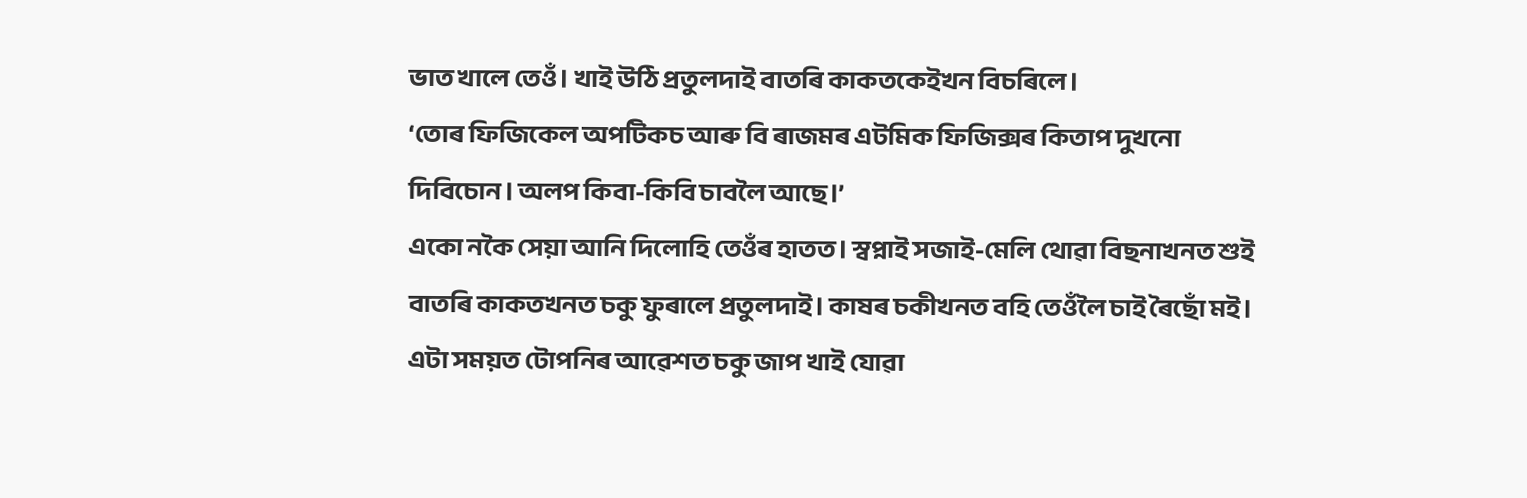ভাত খালে তেওঁ। খাই উঠি প্ৰতুলদাই বাতৰি কাকতকেইখন বিচৰিলে।
‘তোৰ ফিজিকেল অপটিকচ আৰু বি ৰাজমৰ এটমিক ফিজিক্সৰ কিতাপ দুখনো দিবিচোন। অলপ কিবা-কিবি চাবলৈ আছে।’
একো নকৈ সেয়া আনি দিলোহি তেওঁৰ হাতত। স্বপ্নাই সজাই-মেলি থোৱা বিছনাখনত শুই বাতৰি কাকতখনত চকু ফুৰালে প্ৰতুলদাই। কাষৰ চকীখনত বহি তেওঁলৈ চাই ৰৈছোঁ মই। এটা সময়ত টোপনিৰ আৱেশত চকু জাপ খাই যোৱা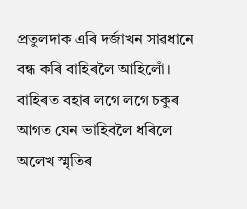প্ৰতুলদাক এৰি দৰ্জাখন সাৱধানে বন্ধ কৰি বাহিৰলৈ আহিলোঁ। বাহিৰত বহাৰ লগে লগে চকুৰ আগত যেন ভাহিবলৈ ধৰিলে অলেখ স্মৃতিৰ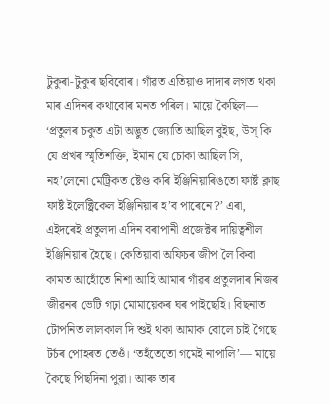টুকুৰা-টুকুৰ ছবিবোৰ। গাঁৱত এতিয়াও দাদাৰ লগত থকা মাৰ এদিনৰ কথাবোৰ মনত পৰিল। মায়ে কৈছিল— ‘প্ৰতুলৰ চকুত এটা অদ্ভুত জ্যোতি আছিল বুইছ, উস্ কি যে প্ৰখৰ স্মৃতিশক্তি, ইমান যে চোকা আছিল সি, নহ’লেনো মেট্ৰিকত ষ্টেণ্ড কৰি ইঞ্জিনিয়াৰিঙতো ফাৰ্ষ্ট ক্লাছ ফাৰ্ষ্ট ইলেক্ট্ৰিকেল ইঞ্জিনিয়াৰ হ’ব পাৰেনে?’ এৰা, এইদৰেই প্ৰতুলদা এদিন বৰাপানী প্ৰজেক্টৰ দায়িত্বশীল ইঞ্জিনিয়াৰ হৈছে। কেতিয়াবা অফিচৰ জীপ লৈ কিবা কামত আহোঁতে নিশা আহি আমাৰ গাঁৱৰ প্ৰতুলদাৰ নিজৰ জীৱনৰ ভেটি গঢ়া মোমায়েকৰ ঘৰ পাইছেহি। বিছনাত টোপনিত লালকাল দি শুই থকা আমাক বোলে চাই গৈছে টৰ্চৰ পোহৰত তেওঁ। ‘তহঁতেতো গমেই নাপালি’— মায়ে কৈছে পিছদিনা পুৱা। আৰু তাৰ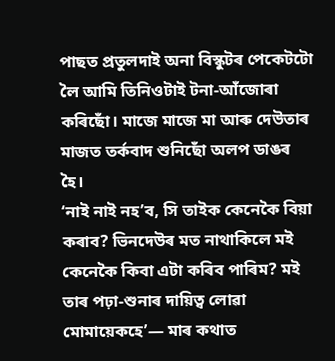পাছত প্ৰতুলদাই অনা বিস্কুটৰ পেকেটটো লৈ আমি তিনিওটাই টনা-আঁজোৰা কৰিছোঁ। মাজে মাজে মা আৰু দেউতাৰ মাজত তৰ্কবাদ শুনিছোঁ অলপ ডাঙৰ হৈ।
‘নাই নাই নহ’ব, সি তাইক কেনেকৈ বিয়া কৰাব? ভিনদেউৰ মত নাথাকিলে মই কেনেকৈ কিবা এটা কৰিব পাৰিম? মই তাৰ পঢ়া-শুনাৰ দায়িত্ব লোৱা মোমায়েকহে’— মাৰ কথাত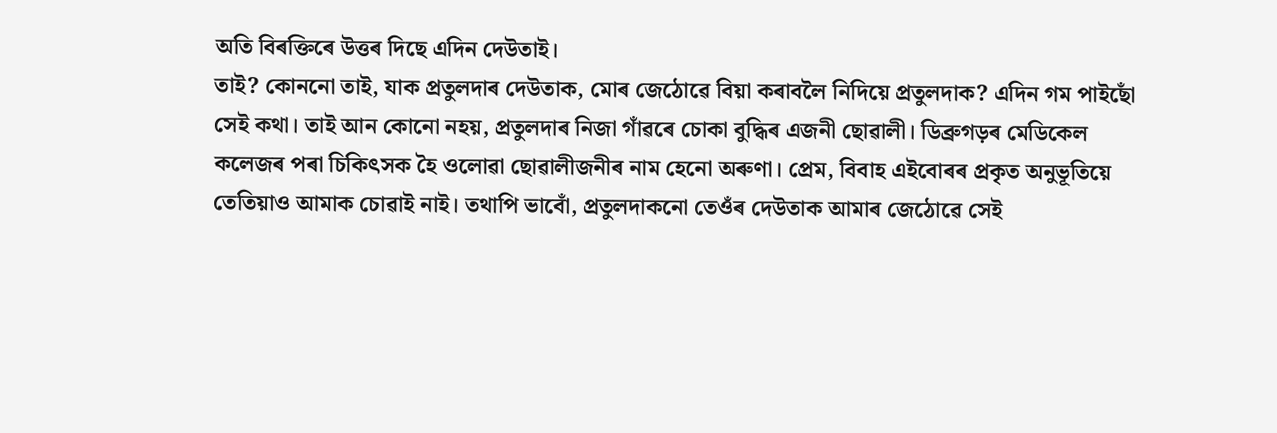অতি বিৰক্তিৰে উত্তৰ দিছে এদিন দেউতাই।
তাই? কোননো তাই, যাক প্ৰতুলদাৰ দেউতাক, মোৰ জেঠোৱে বিয়া কৰাবলৈ নিদিয়ে প্ৰতুলদাক? এদিন গম পাইছোঁ সেই কথা। তাই আন কোনো নহয়, প্ৰতুলদাৰ নিজা গাঁৱৰে চোকা বুদ্ধিৰ এজনী ছোৱালী। ডিব্ৰুগড়ৰ মেডিকেল কলেজৰ পৰা চিকিৎসক হৈ ওলোৱা ছোৱালীজনীৰ নাম হেনো অৰুণা। প্ৰেম, বিবাহ এইবোৰৰ প্ৰকৃত অনুভূতিয়ে তেতিয়াও আমাক চোৱাই নাই। তথাপি ভাবোঁ, প্ৰতুলদাকনো তেওঁৰ দেউতাক আমাৰ জেঠোৱে সেই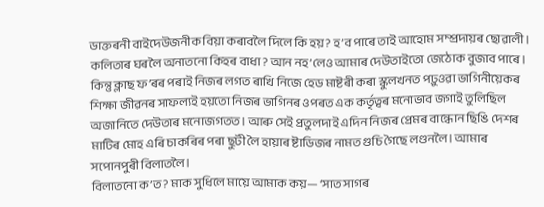ডাক্তৰনী বাইদেউজনীক বিয়া কৰাবলৈ দিলে কি হয়? হ’ব পাৰে তাই আহোম সম্প্ৰদায়ৰ ছোৱালী। কলিতাৰ ঘৰলৈ অনাতনো কিহৰ বাধা? আন নহ’লেও আমাৰ দেউতাইতো জেঠোক বুজাব পাৰে। কিন্তু ক্লাছ ফ’ৰৰ পৰাই নিজৰ লগত ৰাখি নিজে হেড মাষ্টৰী কৰা স্কুলখনত পঢ়ুওৱা ভাগিনীয়েকৰ শিক্ষা জীৱনৰ সাফল্যই হয়তো নিজৰ ভাগিনৰ ওপৰত এক কৰ্তৃত্বৰ মনোভাব জগাই তুলিছিল অজানিতে দেউতাৰ মনোজগতত। আৰু সেই প্ৰতুলদাই এদিন নিজৰ প্ৰেমৰ বান্ধোন ছিঙি দেশৰ মাটিৰ মোহ এৰি চাকৰিৰ পৰা ছুটী লৈ হায়াৰ ষ্টাডিজৰ নামত গুচি গৈছে লণ্ডনলৈ। আমাৰ সপোনপুৰী বিলাতলৈ।
বিলাতনো ক’ত? মাক সুধিলে মায়ে আমাক কয়— ‘সাত সাগৰ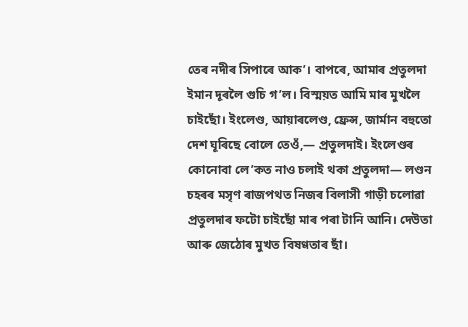তেৰ নদীৰ সিপাৰে আক’। বাপৰে, আমাৰ প্ৰতুলদা ইমান দূৰলৈ গুচি গ’ল। বিস্ময়ত আমি মাৰ মুখলৈ চাইছোঁ। ইংলেণ্ড, আয়াৰলেণ্ড, ফ্ৰেন্স, জাৰ্মান বহুতো দেশ ঘূৰিছে বোলে তেওঁ,— প্ৰতুলদাই। ইংলেণ্ডৰ কোনোবা লে’কত নাও চলাই থকা প্ৰতুলদা— লণ্ডন চহৰৰ মসৃণ ৰাজপথত নিজৰ বিলাসী গাড়ী চলোৱা প্ৰতুলদাৰ ফটো চাইছোঁ মাৰ পৰা টানি আনি। দেউতা আৰু জেঠোৰ মুখত বিষণ্ণতাৰ ছাঁ।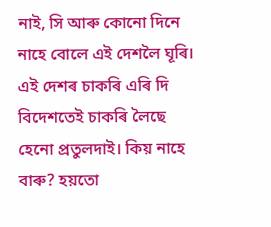নাই, সি আৰু কোনো দিনে নাহে বোলে এই দেশলৈ ঘূৰি। এই দেশৰ চাকৰি এৰি দি বিদেশতেই চাকৰি লৈছে হেনো প্ৰতুলদাই। কিয় নাহে বাৰু? হয়তো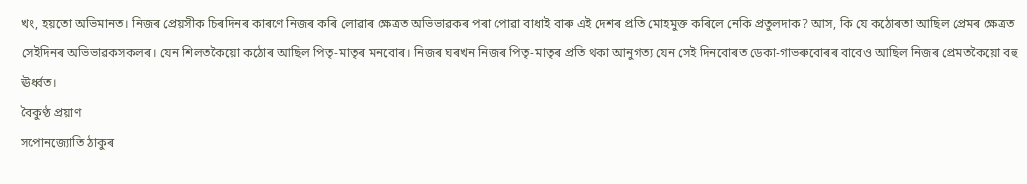খং, হয়তো অভিমানত। নিজৰ প্ৰেয়সীক চিৰদিনৰ কাৰণে নিজৰ কৰি লোৱাৰ ক্ষেত্ৰত অভিভাৱকৰ পৰা পোৱা বাধাই বাৰু এই দেশৰ প্ৰতি মোহমুক্ত কৰিলে নেকি প্ৰতুলদাক? আস, কি যে কঠোৰতা আছিল প্ৰেমৰ ক্ষেত্ৰত সেইদিনৰ অভিভাৱকসকলৰ। যেন শিলতকৈয়ো কঠোৰ আছিল পিতৃ-মাতৃৰ মনবোৰ। নিজৰ ঘৰখন নিজৰ পিতৃ-মাতৃৰ প্ৰতি থকা আনুগত্য যেন সেই দিনবোৰত ডেকা-গাভৰুবোৰৰ বাবেও আছিল নিজৰ প্ৰেমতকৈয়ো বহু ঊৰ্ধ্বত।
বৈকুণ্ঠ প্ৰয়াণ
সপোনজ্যোতি ঠাকুৰ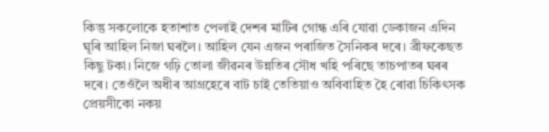কিন্তু সকলোকে হতাশাত পেলাই দেশৰ মাটিৰ গোন্ধ এৰি যোৱা ডেকাজন এদিন ঘূৰি আহিল নিজা ঘৰলৈ। আহিল যেন এজন পৰাজিত সৈনিকৰ দৰে। ব্ৰীফকেছত কিছু টকা। নিজে গঢ়ি তোলা জীৱনৰ উন্নতিৰ সৌধ খহি পৰিছে তাচপাতৰ ঘৰৰ দৰে। তেওঁলৈ অধীৰ আগ্ৰহেৰে বাট চাই তেতিয়াও অবিবাহিত হৈ ৰোৱা চিকিৎসক প্ৰেয়সীকো নকয়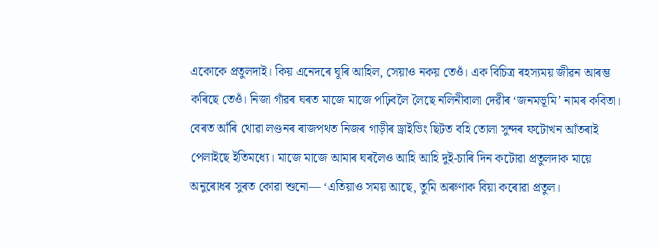একোকে প্ৰতুলদাই। কিয় এনেদৰে ঘূৰি আহিল, সেয়াও নকয় তেওঁ। এক বিচিত্ৰ ৰহস্যময় জীৱন আৰম্ভ কৰিছে তেওঁ। নিজা গাঁৱৰ ঘৰত মাজে মাজে পঢ়িবলৈ লৈছে নলিনীবালা দেৱীৰ ‘জনমভূমি’ নামৰ কবিতা। বেৰত আঁৰি থোৱা লণ্ডনৰ ৰাজপথত নিজৰ গাড়ীৰ ড্ৰাইভিং ছিটত বহি তোলা সুন্দৰ ফটোখন আঁতৰাই পেলাইছে ইতিমধ্যে। মাজে মাজে আমাৰ ঘৰলৈও আহি আহি দুই-চাৰি দিন কটোৱা প্ৰতুলদাক মায়ে অনুৰোধৰ সুৰত কোৱা শুনো— ‘এতিয়াও সময় আছে, তুমি অৰুণাক বিয়া কৰোৱা প্ৰতুল।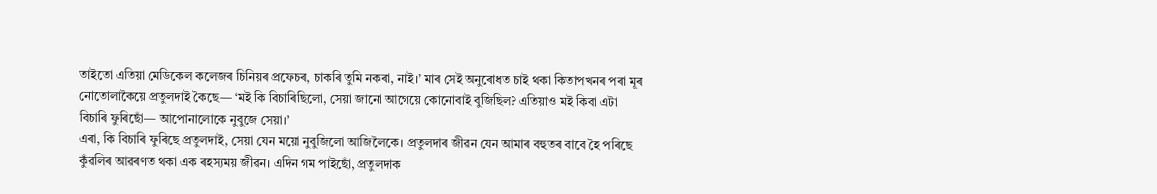তাইতো এতিয়া মেডিকেল কলেজৰ চিনিয়ৰ প্ৰফেচৰ, চাকৰি তুমি নকৰা, নাই।’ মাৰ সেই অনুৰোধত চাই থকা কিতাপখনৰ পৰা মূৰ নোতোলাকৈয়ে প্ৰতুলদাই কৈছে— ‘মই কি বিচাৰিছিলো, সেয়া জানো আগেয়ে কোনোবাই বুজিছিল? এতিয়াও মই কিবা এটা বিচাৰি ফুৰিছোঁ— আপোনালোকে নুবুজে সেয়া।’
এৰা, কি বিচাৰি ফুৰিছে প্ৰতুলদাই, সেয়া যেন ময়ো নুবুজিলো আজিলৈকে। প্ৰতুলদাৰ জীৱন যেন আমাৰ বহুতৰ বাবে হৈ পৰিছে কুঁৱলিৰ আৱৰণত থকা এক ৰহস্যময় জীৱন। এদিন গম পাইছোঁ, প্ৰতুলদাক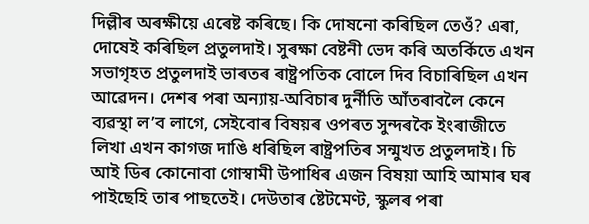দিল্লীৰ অৰক্ষীয়ে এৰেষ্ট কৰিছে। কি দোষনো কৰিছিল তেওঁ? এৰা, দোষেই কৰিছিল প্ৰতুলদাই। সুৰক্ষা বেষ্টনী ভেদ কৰি অতৰ্কিতে এখন সভাগৃহত প্ৰতুলদাই ভাৰতৰ ৰাষ্ট্ৰপতিক বোলে দিব বিচাৰিছিল এখন আৱেদন। দেশৰ পৰা অন্যায়-অবিচাৰ দুৰ্নীতি আঁতৰাবলৈ কেনে ব্যৱস্থা ল’ব লাগে, সেইবোৰ বিষয়ৰ ওপৰত সুন্দৰকৈ ইংৰাজীতে লিখা এখন কাগজ দাঙি ধৰিছিল ৰাষ্ট্ৰপতিৰ সন্মুখত প্ৰতুলদাই। চি আই ডিৰ কোনোবা গোস্বামী উপাধিৰ এজন বিষয়া আহি আমাৰ ঘৰ পাইছেহি তাৰ পাছতেই। দেউতাৰ ষ্টেটমেণ্ট, স্কুলৰ পৰা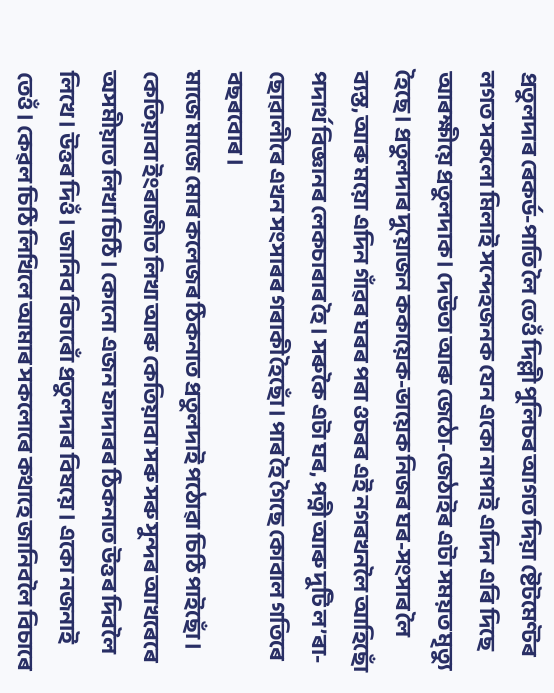প্ৰতুলদাৰ ৰেকৰ্ড-পাতি লৈ তেওঁ দিল্লী পুলিচৰ আগত দিয়া ষ্টেটমেণ্টৰ লগত সকলো মিলাই সন্দেহজনক যেন একো নাপাই এদিন এৰি দিছে আৰক্ষীয়ে প্ৰতুলদাক। দেউতা আৰু জেঠো-জেঠাইৰ এটা সময়ত মৃত্যু হৈছে। প্ৰতুলদাৰ দুয়োজন ককায়েক-ভায়েক নিজৰ ঘৰ-সংসাৰ লৈ ব্যস্ত, আৰু ময়ো এদিন গাঁৱৰ ঘৰৰ পৰা ওচৰৰ এই নগৰখনলৈ আহিছোঁ পদাৰ্থ বিজ্ঞানৰ লেকচাৰাৰ হৈ। সৰুকৈ এটা ঘৰ, পত্নী আৰু দুটি ল’ৰা-ছোৱালীৰে এখন সংসাৰৰ গৰাকী হৈছোঁ। পাৰ হৈ গৈছে কোবাল গতিৰে বছৰবোৰ।
মাজে মাজে মোৰ কলেজৰ ঠিকনাত প্ৰতুলদাই পঠোৱা চিঠি পাইছোঁ। কেতিয়াবা ইংৰাজীত লিখা আৰু কেতিয়াবা সৰু সৰু সুন্দৰ আখৰেৰে অসমীয়াত লিখা চিঠি। কোনো এজন ফাদাৰৰ ঠিকনাত উত্তৰ দিবলৈ লিখে। উত্তৰ দিওঁ। জানিব বিচাৰোঁ প্ৰতুলদাৰ বিষয়ে। একো নজনাই তেওঁ। কেৱল চিঠি লিখিলে আমাৰ সকলোৰে কথাহে জানিবলৈ বিচাৰে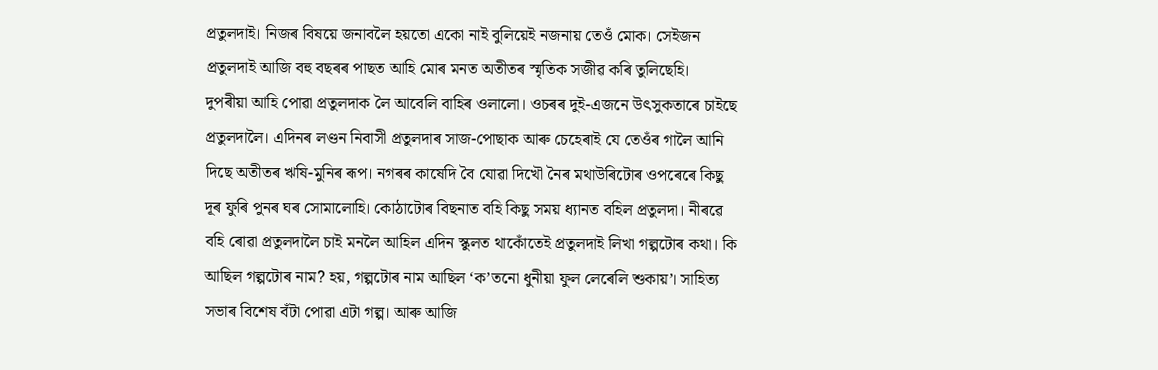প্ৰতুলদাই। নিজৰ বিষয়ে জনাবলৈ হয়তো একো নাই বুলিয়েই নজনায় তেওঁ মোক। সেইজন প্ৰতুলদাই আজি বহু বছৰৰ পাছত আহি মোৰ মনত অতীতৰ স্মৃতিক সজীৱ কৰি তুলিছেহি।
দুপৰীয়া আহি পোৱা প্ৰতুলদাক লৈ আবেলি বাহিৰ ওলালো। ওচৰৰ দুই-এজনে উৎসুকতাৰে চাইছে প্ৰতুলদালৈ। এদিনৰ লণ্ডন নিবাসী প্ৰতুলদাৰ সাজ-পোছাক আৰু চেহেৰাই যে তেওঁৰ গালৈ আনি দিছে অতীতৰ ঋষি-মুনিৰ ৰূপ। নগৰৰ কাষেদি বৈ যোৱা দিখৌ নৈৰ মথাউৰিটোৰ ওপৰেৰে কিছু দূৰ ফুৰি পুনৰ ঘৰ সোমালোহি। কোঠাটোৰ বিছনাত বহি কিছু সময় ধ্যানত বহিল প্ৰতুলদা। নীৰৱে বহি ৰোৱা প্ৰতুলদালৈ চাই মনলৈ আহিল এদিন স্কুলত থাকোঁতেই প্ৰতুলদাই লিখা গল্পটোৰ কথা। কি আছিল গল্পটোৰ নাম? হয়, গল্পটোৰ নাম আছিল ‘ক’তনো ধুনীয়া ফুল লেৰেলি শুকায়’। সাহিত্য সভাৰ বিশেষ বঁটা পোৱা এটা গল্প। আৰু আজি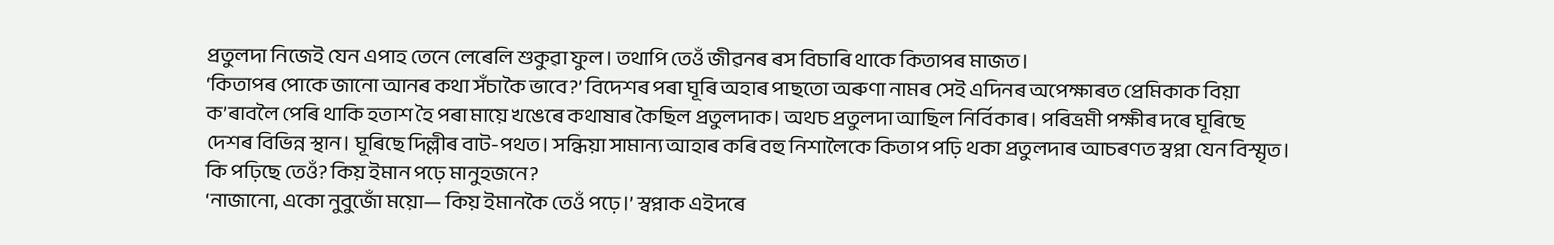প্ৰতুলদা নিজেই যেন এপাহ তেনে লেৰেলি শুকুৱা ফুল। তথাপি তেওঁ জীৱনৰ ৰস বিচাৰি থাকে কিতাপৰ মাজত।
‘কিতাপৰ পোকে জানো আনৰ কথা সঁচাকৈ ভাবে?’ বিদেশৰ পৰা ঘূৰি অহাৰ পাছতো অৰুণা নামৰ সেই এদিনৰ অপেক্ষাৰত প্ৰেমিকাক বিয়া ক’ৰাবলৈ পেৰি থাকি হতাশ হৈ পৰা মায়ে খঙেৰে কথাষাৰ কৈছিল প্ৰতুলদাক। অথচ প্ৰতুলদা আছিল নিৰ্বিকাৰ। পৰিভ্ৰমী পক্ষীৰ দৰে ঘূৰিছে দেশৰ বিভিন্ন স্থান। ঘূৰিছে দিল্লীৰ বাট-পথত। সন্ধিয়া সামান্য আহাৰ কৰি বহু নিশালৈকে কিতাপ পঢ়ি থকা প্ৰতুলদাৰ আচৰণত স্বপ্না যেন বিস্মৃত। কি পঢ়িছে তেওঁ? কিয় ইমান পঢ়ে মানুহজনে?
‘নাজানো, একো নুবুজোঁ ময়ো— কিয় ইমানকৈ তেওঁ পঢ়ে।’ স্বপ্নাক এইদৰে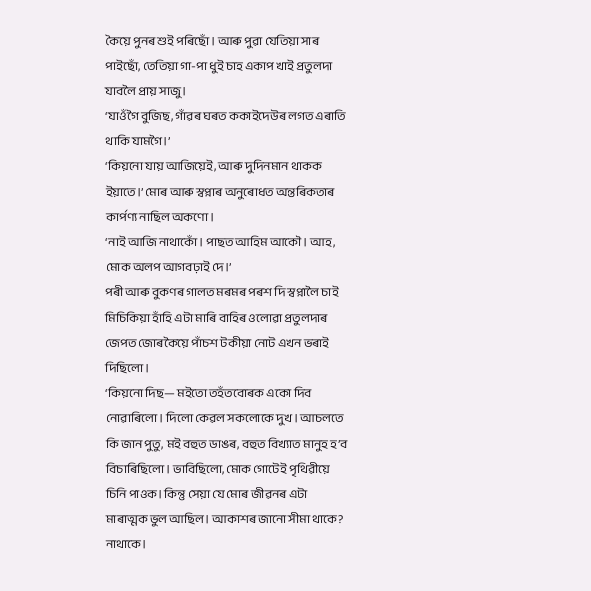কৈয়ে পুনৰ শুই পৰিছোঁ। আৰু পুৱা যেতিয়া সাৰ পাইছোঁ, তেতিয়া গা-পা ধুই চাহ একাপ খাই প্ৰতুলদা যাবলৈ প্ৰায় সাজু।
‘যাওঁগৈ বুজিছ, গাঁৱৰ ঘৰত ককাইদেউৰ লগত এৰাতি থাকি যামগৈ।’
‘কিয়নো যায় আজিয়েই, আৰু দুদিনমান থাকক ইয়াতে।’ মোৰ আৰু স্বপ্নাৰ অনুৰোধত অন্তৰিকতাৰ কাৰ্পণ্য নাছিল অকণো।
‘নাই আজি নাথাকোঁ। পাছত আহিম আকৌ। আহ, মোক অলপ আগবঢ়াই দে।’
পৰী আৰু বুকণৰ গালত মৰমৰ পৰশ দি স্বপ্নালৈ চাই মিচিকিয়া হাঁহি এটা মাৰি বাহিৰ ওলোৱা প্ৰতুলদাৰ জেপত জোৰকৈয়ে পাঁচশ টকীয়া নোট এখন ভৰাই দিছিলো।
‘কিয়নো দিছ— মইতো তহঁতবোৰক একো দিব নোৱাৰিলো। দিলো কেৱল সকলোকে দুখ। আচলতে কি জান পুতু, মই বহুত ডাঙৰ, বহুত বিখ্যাত মানুহ হ’ব বিচাৰিছিলো। ভাবিছিলো, মোক গোটেই পৃথিৱীয়ে চিনি পাওক। কিন্তু সেয়া যে মোৰ জীৱনৰ এটা মাৰাত্মক ভুল আছিল। আকাশৰ জানো সীমা থাকে? নাথাকে।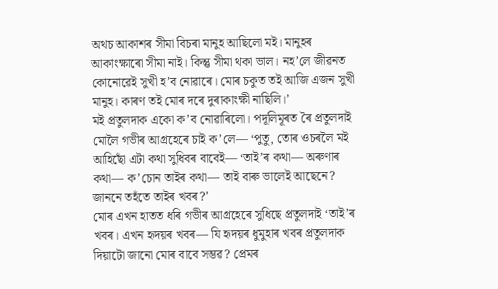অথচ আকাশৰ সীমা বিচৰা মানুহ আছিলো মই। মানুহৰ আকাংক্ষাৰো সীমা নাই। কিন্তু সীমা থকা ভাল। নহ’লে জীৱনত কোনোৱেই সুখী হ’ব নোৱাৰে। মোৰ চকুত তই আজি এজন সুখী মানুহ। কাৰণ তই মোৰ দৰে দুৰাকাংক্ষী নাছিলি।’
মই প্ৰতুলদাক একো ক’ব নোৱাৰিলো। পদূলিমূৰত ৰৈ প্ৰতুলদাই মোলৈ গভীৰ আগ্ৰহেৰে চাই ক’লে— ‘পুতু, তোৰ ওচৰলৈ মই আহিছোঁ এটা কথা সুধিবৰ বাবেই— ‘তাই’ৰ কথা— অৰুণাৰ কথা— ক’চোন তাইৰ কথা— তাই বাৰু ভালেই আছেনে? জাননে তহঁতে তাইৰ খবৰ?’
মোৰ এখন হাতত ধৰি গভীৰ আগ্ৰহেৰে সুধিছে প্ৰতুলদাই ‘তাই’ৰ খবৰ। এখন হৃদয়ৰ খবৰ— যি হৃদয়ৰ ধুমুহাৰ খবৰ প্ৰতুলদাক দিয়াটো জানো মোৰ বাবে সম্ভৱ? প্ৰেমৰ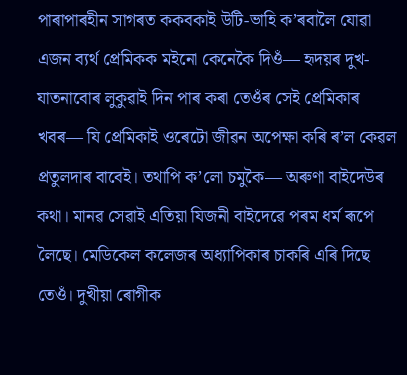পাৰাপাৰহীন সাগৰত ককবকাই উটি-ভাহি ক’ৰবালৈ যোৱা এজন ব্যৰ্থ প্ৰেমিকক মইনো কেনেকৈ দিওঁ— হৃদয়ৰ দুখ-যাতনাবোৰ লুকুৱাই দিন পাৰ কৰা তেওঁৰ সেই প্ৰেমিকাৰ খবৰ— যি প্ৰেমিকাই ওৰেটো জীৱন অপেক্ষা কৰি ৰ’ল কেৱল প্ৰতুলদাৰ বাবেই। তথাপি ক’লো চমুকৈ— অৰুণা বাইদেউৰ কথা। মানৱ সেৱাই এতিয়া যিজনী বাইদেৱে পৰম ধৰ্ম ৰূপে লৈছে। মেডিকেল কলেজৰ অধ্যাপিকাৰ চাকৰি এৰি দিছে তেওঁ। দুখীয়া ৰোগীক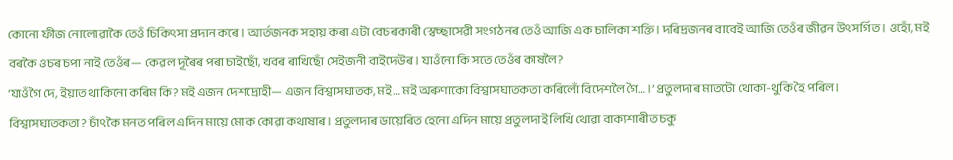কোনো ফীজ নোলোৱাকৈ তেওঁ চিকিৎসা প্ৰদান কৰে। আৰ্তজনক সহায় কৰা এটা বেচৰকাৰী স্বেচ্ছাসেৱী সংগঠনৰ তেওঁ আজি এক চালিকা শক্তি। দৰিদ্ৰজনৰ বাবেই আজি তেওঁৰ জীৱন উৎসৰ্গিত। ওহোঁ, মই বৰকৈ ওচৰ চপা নাই তেওঁৰ— কেৱল দূৰৈৰ পৰা চাইছোঁ, খবৰ ৰাখিছোঁ সেইজনী বাইদেউৰ। যাওঁনো কি সতে তেওঁৰ কাষলৈ?
‘যাওঁগৈ দে, ইয়াত থাকিনো কৰিম কি? মই এজন দেশদ্ৰোহী— এজন বিশ্বাসঘাতক, মই… মই অৰুণাকো বিশ্বাসঘাতকতা কৰিলোঁ বিদেশলৈ গৈ… ।’ প্ৰতুলদাৰ মাতটো থোকা-থুকি হৈ পৰিল।
বিশ্বাসঘাতকতা? চাঁৎকৈ মনত পৰিল এদিন মায়ে মোক কোৱা কথাষাৰ। প্ৰতুলদাৰ ডায়েৰিত হেনো এদিন মায়ে প্ৰতুলদাই লিখি থোৱা বাক্যশাৰীত চকু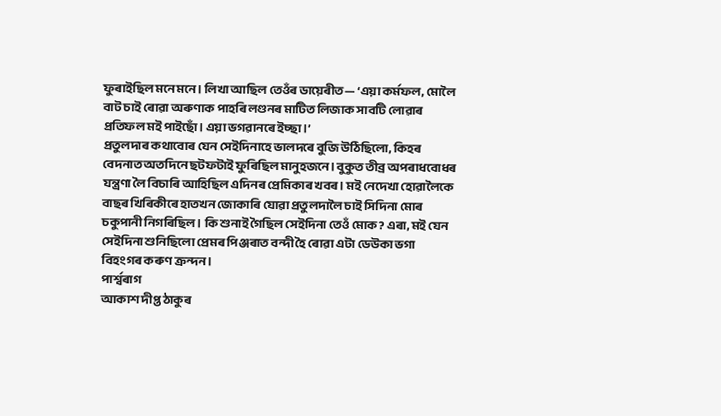ফুৰাইছিল মনে মনে। লিখা আছিল তেওঁৰ ডায়েৰীত— ‘এয়া কৰ্মফল, মোলৈ বাট চাই ৰোৱা অৰুণাক পাহৰি লণ্ডনৰ মাটিত লিজাক সাবটি লোৱাৰ প্ৰতিফল মই পাইছোঁ। এয়া ভগৱানৰে ইচ্ছা।’
প্ৰতুলদাৰ কথাবোৰ যেন সেইদিনাহে ভালদৰে বুজি উঠিছিলো, কিহৰ বেদনাত অতদিনে ছটফটাই ফুৰিছিল মানুহজনে। বুকুত তীব্ৰ অপৰাধবোধৰ যন্ত্ৰণা লৈ বিচাৰি আহিছিল এদিনৰ প্ৰেমিকাৰ খবৰ। মই নেদেখা হোৱালৈকে বাছৰ খিৰিকীৰে হাতখন জোকাৰি যোৱা প্ৰতুলদালৈ চাই সিদিনা মোৰ চকুপানী নিগৰিছিল। কি শুনাই গৈছিল সেইদিনা তেওঁ মোক? এৰা, মই যেন সেইদিনা শুনিছিলো প্ৰেমৰ পিঞ্জৰাত বন্দী হৈ ৰোৱা এটা ডেউকা ভগা বিহংগৰ কৰুণ ক্ৰন্দন।
পাৰ্শ্বৰাগ
আকাশ দীপ্ত ঠাকুৰ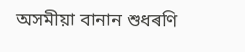অসমীয়া বানান শুধৰণি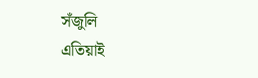সঁজুলি
এতিয়াই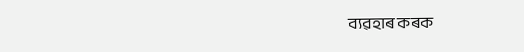ব্যৱহাৰ কৰক